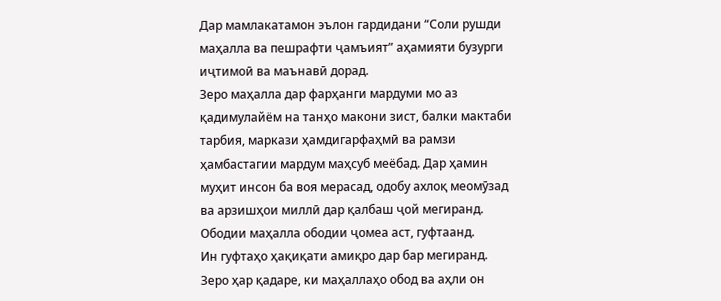Дар мамлакатамон эълон гардидани “Соли рушди маҳалла ва пешрафти ҷамъият” аҳамияти бузурги иҷтимоӣ ва маънавӣ дорад.
Зеро маҳалла дар фарҳанги мардуми мо аз қадимулайём на танҳо макони зист, балки мактаби тарбия, маркази ҳамдигарфаҳмӣ ва рамзи ҳамбастагии мардум маҳсуб меёбад. Дар ҳамин муҳит инсон ба воя мерасад, одобу ахлоқ меомӯзад ва арзишҳои миллӣ дар қалбаш ҷой мегиранд. Ободии маҳалла ободии ҷомеа аст, гуфтаанд.
Ин гуфтаҳо ҳақиқати амиқро дар бар мегиранд. Зеро ҳар қадаре, ки маҳаллаҳо обод ва аҳли он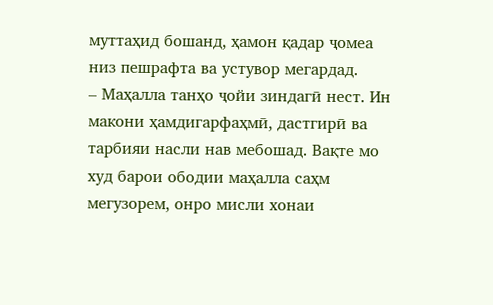муттаҳид бошанд, ҳамон қадар ҷомеа низ пешрафта ва устувор мегардад.
– Маҳалла танҳо ҷойи зиндагӣ нест. Ин макони ҳамдигарфаҳмӣ, дастгирӣ ва тарбияи насли нав мебошад. Вақте мо худ барои ободии маҳалла саҳм мегузорем, онро мисли хонаи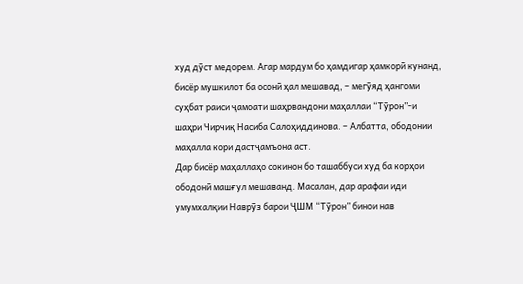худ дӯст медорем. Агар мардум бо ҳамдигар ҳамкорӣ кунанд, бисёр мушкилот ба осонӣ ҳал мешавад, – мегӯяд ҳангоми суҳбат раиси ҷамоати шаҳрвандони маҳаллаи “Тӯрон”-и шаҳри Чирчиқ Насиба Салоҳиддинова. – Албатта, ободонии маҳалла кори дастҷамъона аст.
Дар бисёр маҳаллаҳо сокинон бо ташаббуси худ ба корҳои ободонӣ машғул мешаванд. Масалан, дар арафаи иди умумхалқии Наврӯз барои ҶШМ “Тӯрон” бинои нав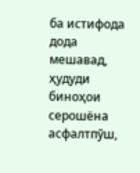ба истифода дода мешавад, ҳудуди биноҳои серошёна асфалтпӯш,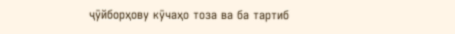ҷӯйборҳову кӯчаҳо тоза ва ба тартиб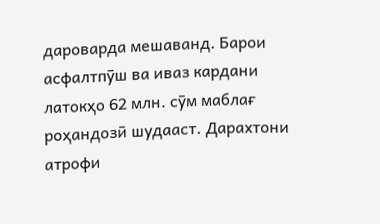дароварда мешаванд. Барои асфалтпӯш ва иваз кардани латокҳо 62 млн. сӯм маблағ роҳандозӣ шудааст. Дарахтони атрофи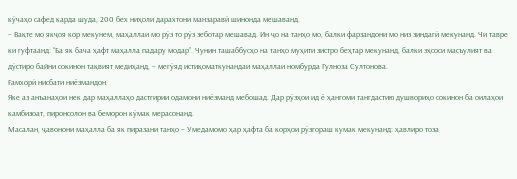кӯчаҳо сафед карда шуда, 200 бех ниҳоли дарахтони манзаравӣ шинонда мешаванд.
– Вақте мо якҷоя кор мекунем, маҳаллаи мо рӯз то рӯз зеботар мешавад. Ин ҷо на танҳо мо, балки фарзандони мо низ зиндагӣ мекунанд. Чи тавре ки гуфтаанд: “Ба як бача ҳафт маҳалла падару модар”. Чунин ташаббусҳо на танҳо муҳити зистро беҳтар мекунанд, балки эҳсоси масъулият ва дӯстиро байни сокинон тақвият медиҳанд, – мегӯяд истиқоматкунандаи маҳаллаи номбурда Гулноза Султонова.
Ғамхорӣ нисбати ниёзмандон
Яке аз анъанаҳои нек дар маҳаллаҳо дастгирии одамони ниёзманд мебошад. Дар рӯзҳои ид ё ҳангоми тангдастию душвориҳо сокинон ба оилаҳои камбизоат, пиронсолон ва беморон кӯмак мерасонанд.
Масалан, ҷавонони маҳалла ба як пиразани танҳо – Умедамомо ҳар ҳафта ба корҳои рӯзгораш кумак мекунанд: ҳавлиро тоза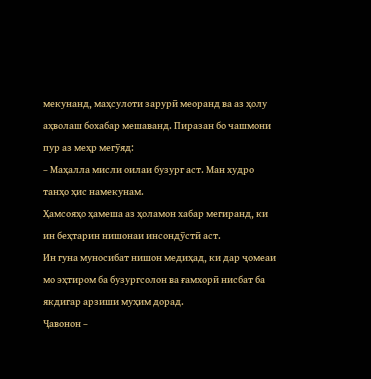мекунанд, маҳсулоти зарурӣ меоранд ва аз ҳолу аҳволаш бохабар мешаванд. Пиразан бо чашмони пур аз меҳр мегӯяд:
– Маҳалла мисли оилаи бузург аст. Ман худро танҳо ҳис намекунам.
Ҳамсояҳо ҳамеша аз ҳоламон хабар мегиранд, ки ин беҳтарин нишонаи инсондӯстӣ аст.
Ин гуна муносибат нишон медиҳад, ки дар ҷомеаи мо эҳтиром ба бузургсолон ва ғамхорӣ нисбат ба якдигар арзиши муҳим дорад.
Ҷавонон –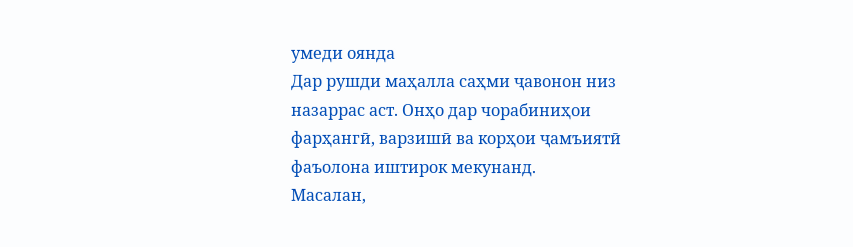умеди оянда
Дар рушди маҳалла саҳми ҷавонон низ назаррас аст. Онҳо дар чорабиниҳои фарҳангӣ, варзишӣ ва корҳои ҷамъиятӣ фаъолона иштирок мекунанд.
Масалан,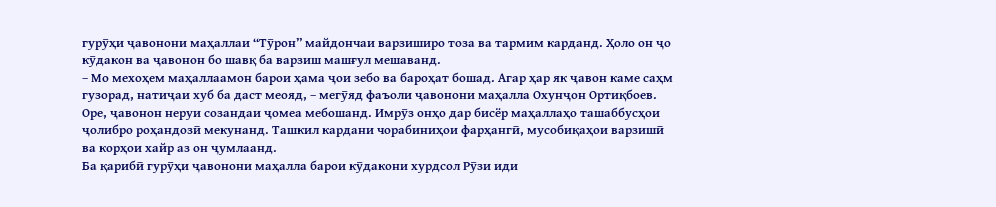гурӯҳи ҷавонони маҳаллаи “Тӯрон” майдончаи варзиширо тоза ва тармим карданд. Ҳоло он ҷо кӯдакон ва ҷавонон бо шавқ ба варзиш машғул мешаванд.
– Мо мехоҳем маҳаллаамон барои ҳама ҷои зебо ва бароҳат бошад. Агар ҳар як ҷавон каме саҳм гузорад, натиҷаи хуб ба даст меояд, – мегӯяд фаъоли ҷавонони маҳалла Охунҷон Ортиқбоев.
Оре, ҷавонон неруи созандаи ҷомеа мебошанд. Имрӯз онҳо дар бисёр маҳаллаҳо ташаббусҳои ҷолибро роҳандозӣ мекунанд. Ташкил кардани чорабиниҳои фарҳангӣ, мусобиқаҳои варзишӣ ва корҳои хайр аз он ҷумлаанд.
Ба қарибӣ гурӯҳи ҷавонони маҳалла барои кӯдакони хурдсол Рӯзи иди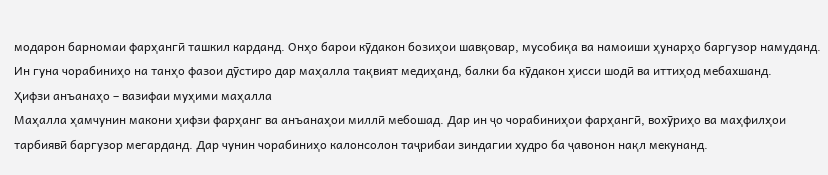модарон барномаи фарҳангӣ ташкил карданд. Онҳо барои кӯдакон бозиҳои шавқовар, мусобиқа ва намоиши ҳунарҳо баргузор намуданд. Ин гуна чорабиниҳо на танҳо фазои дӯстиро дар маҳалла тақвият медиҳанд, балки ба кӯдакон ҳисси шодӣ ва иттиҳод мебахшанд.
Ҳифзи анъанаҳо – вазифаи муҳими маҳалла
Маҳалла ҳамчунин макони ҳифзи фарҳанг ва анъанаҳои миллӣ мебошад. Дар ин ҷо чорабиниҳои фарҳангӣ, вохӯриҳо ва маҳфилҳои тарбиявӣ баргузор мегарданд. Дар чунин чорабиниҳо калонсолон таҷрибаи зиндагии худро ба ҷавонон нақл мекунанд.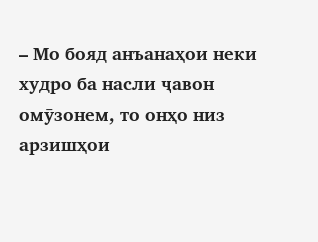– Мо бояд анъанаҳои неки худро ба насли ҷавон омӯзонем, то онҳо низ арзишҳои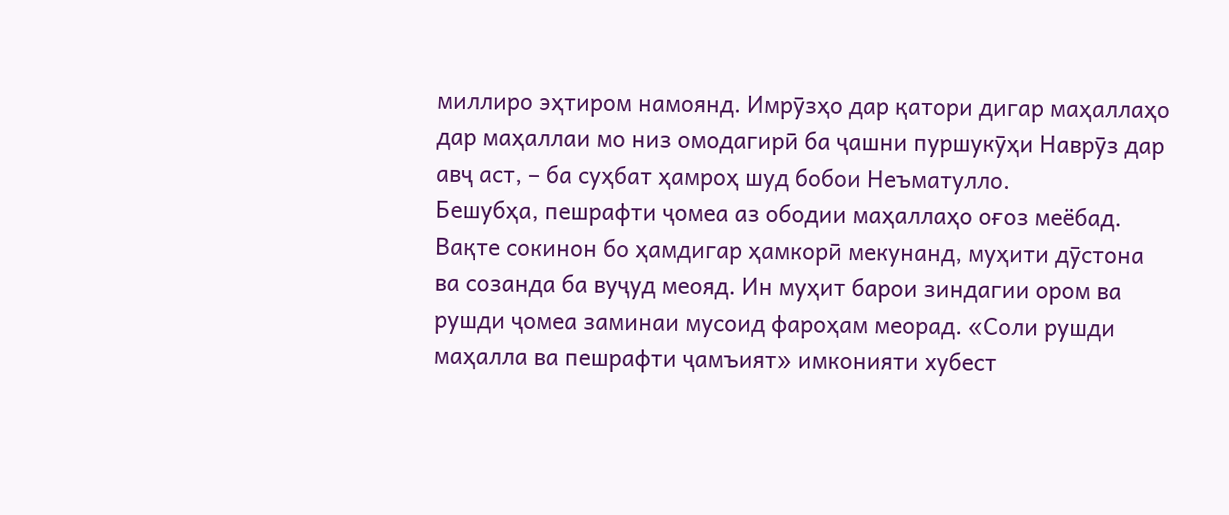миллиро эҳтиром намоянд. Имрӯзҳо дар қатори дигар маҳаллаҳо дар маҳаллаи мо низ омодагирӣ ба ҷашни пуршукӯҳи Наврӯз дар авҷ аст, – ба суҳбат ҳамроҳ шуд бобои Неъматулло.
Бешубҳа, пешрафти ҷомеа аз ободии маҳаллаҳо оғоз меёбад. Вақте сокинон бо ҳамдигар ҳамкорӣ мекунанд, муҳити дӯстона ва созанда ба вуҷуд меояд. Ин муҳит барои зиндагии ором ва рушди ҷомеа заминаи мусоид фароҳам меорад. «Соли рушди маҳалла ва пешрафти ҷамъият» имконияти хубест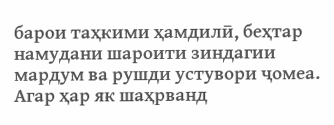барои таҳкими ҳамдилӣ, беҳтар намудани шароити зиндагии мардум ва рушди устувори ҷомеа. Агар ҳар як шаҳрванд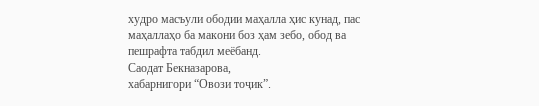худро масъули ободии маҳалла ҳис кунад, пас маҳаллаҳо ба макони боз ҳам зебо, обод ва пешрафта табдил меёбанд.
Саодат Бекназарова,
хабарнигори “Овози тоҷик”.